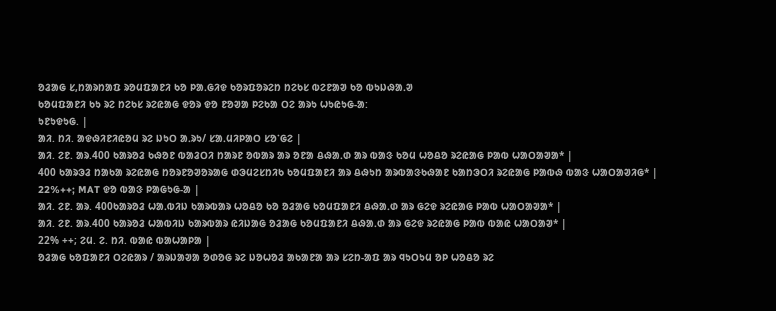ᱚᱲᱟᱜ ᱥ,ᱴᱟᱨᱴᱟᱯ ᱨᱚᱢᱯᱟᱱᱤ ᱠᱚ ᱞᱟᱹᱜᱤᱫ ᱠᱚᱨᱯᱚᱨᱮᱴ ᱴᱮᱠᱥ ᱵᱮᱱᱟᱣ ᱠᱚ ᱵᱩᱡᱷᱟᱹᱣ
ᱠᱚᱢᱯᱟᱱᱤ ᱠᱩ ᱨᱮ ᱴᱮᱠᱥ ᱨᱮᱭᱟᱜ ᱫᱚᱨ ᱫᱚ ᱱᱚᱣᱟ ᱞᱮᱠᱟ ᱛᱮ ᱟᱨᱩ ᱦᱩᱭᱩᱜ-ᱟ:
ᱩᱱᱩᱫᱩᱜ. |
ᱟᱤ. ᱴᱤ. ᱟᱫᱷᱤᱱᱤᱭᱚᱢ ᱨᱮ ᱡᱩᱛ ᱟᱹᱨᱩ/ ᱥᱟᱹᱢᱤᱞᱟᱛ ᱥᱚᱸᱜᱮ |
ᱟᱤ. ᱮᱱ. ᱟᱨ.400 ᱠᱟᱨᱚᱲ ᱠᱷᱚᱱ ᱵᱟᱲᱛᱤ ᱴᱟᱨᱱ ᱚᱵᱟᱨ ᱟᱨ ᱚᱱᱟ ᱪᱷᱟᱹᱰ ᱟᱨ ᱵᱟᱝ ᱠᱚᱢ ᱦᱚᱪᱚ ᱨᱮᱭᱟᱜ ᱞᱟᱵ ᱦᱟᱛᱟᱣᱟ* |
400 ᱠᱟᱨᱳᱲ ᱴᱟᱠᱟ ᱨᱮᱭᱟᱜ ᱴᱚᱨᱱᱚᱣᱚᱨᱟᱜ ᱰᱳᱢᱮᱥᱴᱤᱠ ᱠᱚᱢᱯᱟᱱᱤ ᱟᱨ ᱪᱷᱩᱴ ᱟᱨᱵᱟᱝᱠᱷᱟᱱ ᱠᱟᱴᱳᱛᱤ ᱨᱮᱭᱟᱜ ᱞᱟᱵᱷ ᱵᱟᱝ ᱦᱟᱛᱟᱣᱤᱜ* |
22%++; MAT ᱫᱚ ᱵᱟᱝ ᱞᱟᱜᱩᱜ-ᱟ |
ᱟᱤ. ᱮᱱ. ᱟᱨ. 400ᱠᱟᱨᱚᱲ ᱦᱟᱹᱵᱤᱡ ᱠᱟᱨᱵᱟᱨ ᱦᱚᱪᱚ ᱠᱚ ᱚᱲᱟᱜ ᱠᱚᱢᱯᱟᱱᱤ ᱪᱷᱟᱹᱰ ᱟᱨ ᱜᱮᱫ ᱨᱮᱭᱟᱜ ᱞᱟᱵ ᱦᱟᱛᱟᱣᱟ* |
ᱟᱤ. ᱮᱱ. ᱟᱨ.400 ᱠᱟᱨᱚᱲ ᱦᱟᱵᱤᱡ ᱠᱟᱨᱵᱟᱨ ᱭᱤᱡᱟᱜ ᱚᱲᱟᱜ ᱠᱚᱢᱯᱟᱱᱤ ᱪᱷᱟᱹᱰ ᱟᱨ ᱜᱮᱫ ᱨᱮᱭᱟᱜ ᱞᱟᱵ ᱵᱟᱭ ᱦᱟᱛᱟᱣ* |
22% ++; ᱮᱢ. ᱮ. ᱴᱤ. ᱵᱟᱭ ᱵᱟᱦᱟᱞᱟ |
ᱚᱲᱟᱜ ᱠᱚᱯᱟᱱᱤ ᱛᱮᱭᱟᱨ / ᱟᱨᱡᱟᱣᱟ ᱚᱰᱚᱜ ᱨᱮ ᱡᱚᱦᱚᱲ ᱟᱠᱟᱱᱟ ᱟᱨ ᱥᱮᱴ-ᱟᱯ ᱟᱨ ᱧᱩᱛᱩᱢ ᱚᱞ ᱦᱚᱪᱚ ᱨᱮ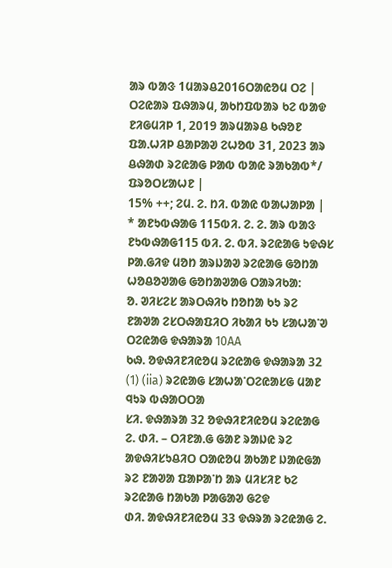ᱟᱨ ᱵᱟᱝ 1ᱢᱟᱨᱪ2016ᱛᱟᱭᱚᱢ ᱛᱮ |
ᱛᱮᱭᱟᱨ ᱯᱷᱟᱨᱢ, ᱟᱠᱴᱯᱵᱟᱨ ᱠᱮ ᱵᱟᱫ ᱱᱤᱜᱢᱤᱞ 1, 2019 ᱟᱨᱢᱟᱨᱪ ᱠᱷᱚᱱ ᱯᱟᱹᱦᱤᱞ ᱪᱟᱞᱟᱣ ᱮᱦᱚᱵ 31, 2023 ᱟᱨ ᱪᱷᱟᱰ ᱨᱮᱭᱟᱜ ᱞᱟᱵ ᱵᱟᱭ ᱨᱟᱠᱟᱵ*/ ᱯᱨᱚᱛᱥᱟᱦᱱ |
15% ++; ᱮᱢ. ᱮ. ᱴᱤ. ᱵᱟᱭ ᱵᱟᱦᱟᱞᱟ |
* ᱟᱱᱩᱵᱷᱟᱜ 115ᱵᱤ. ᱮ. ᱮ. ᱟᱨ ᱵᱟᱝ ᱱᱩᱵᱷᱟᱜ115 ᱵᱤ. ᱮ. ᱵᱤ. ᱨᱮᱭᱟᱜ ᱩᱫᱷᱥ ᱞᱟᱹᱜᱤᱫ ᱢᱚᱴ ᱟᱨᱡᱟᱣ ᱨᱮᱭᱟᱜ ᱜᱚᱴᱟ ᱦᱚᱪᱚᱣᱟᱜ ᱜᱚᱴᱟᱣᱟᱜ ᱛᱟᱨᱤᱠᱟ:
ᱚ. ᱣᱤᱥᱮᱥ ᱟᱨᱛᱷᱤᱠ ᱴᱚᱴᱟ ᱠᱩ ᱨᱮ ᱱᱟᱣᱟ ᱮᱥᱛᱷᱟᱯᱤᱛ ᱤᱠᱟᱤ ᱠᱩ ᱥᱟᱦᱟᱸᱣ ᱛᱮᱭᱟᱜ ᱫᱷᱟᱨᱟ 10AA
ᱠᱷ. ᱚᱫᱷᱤᱱᱤᱭᱚᱢ ᱨᱮᱭᱟᱜ ᱫᱷᱟᱨᱟ 32 (1) (iia) ᱨᱮᱭᱟᱜ ᱥᱟᱦᱟᱸᱛᱮᱭᱟᱥᱜ ᱢᱟᱱ ᱧᱩᱨ ᱵᱷᱟᱛᱛᱟ
ᱥᱤ. ᱫᱷᱟᱨᱟ 32 ᱚᱫᱷᱤᱱᱤᱭᱚᱢ ᱨᱮᱭᱟᱜ ᱮ. ᱰᱤ. – ᱛᱤᱱᱟᱹᱜ ᱜᱟᱱ ᱨᱟᱡᱭ ᱨᱮ ᱟᱫᱷᱤᱥᱩᱪᱤᱛ ᱛᱟᱭᱚᱢ ᱟᱠᱟᱱ ᱡᱟᱭᱜᱟ ᱨᱮ ᱱᱟᱣᱟ ᱯᱟᱞᱟᱸᱴ ᱟᱨ ᱢᱤᱥᱤᱱ ᱠᱮ ᱨᱮᱭᱟᱜ ᱴᱟᱠᱟ ᱞᱟᱜᱟᱣ ᱜᱮᱫ
ᱰᱤ. ᱟᱫᱷᱤᱱᱤᱭᱚᱢ 33 ᱫᱷᱨᱟ ᱨᱮᱭᱟᱜ ᱮ.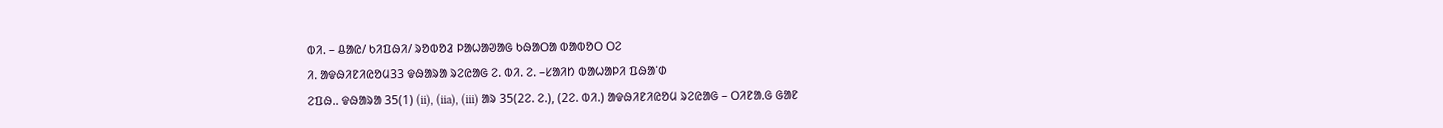ᱵᱤ. – ᱪᱟᱭ/ ᱠᱤᱯᱷᱤ/ ᱨᱚᱵᱚᱲ ᱞᱟᱦᱟᱣᱟᱜ ᱠᱷᱟᱛᱟ ᱵᱟᱵᱚᱛ ᱛᱮ
ᱤ. ᱟᱫᱷᱤᱱᱤᱭᱚᱢ33 ᱫᱷᱟᱨᱟ ᱨᱮᱭᱟᱜ ᱮ. ᱵᱤ. ᱮ. –ᱥᱟᱤᱴ ᱵᱟᱦᱟᱞᱤ ᱯᱷᱟᱸᱰ
ᱮᱯᱷ.. ᱫᱷᱟᱨᱟ 35(1) (ii), (iia), (iii) ᱟᱨ 35(2ᱮ. ᱮ.), (2ᱮ. ᱵᱤ.) ᱟᱫᱷᱤᱱᱤᱭᱚᱢ ᱨᱮᱭᱟᱜ – ᱛᱤᱱᱟᱹᱜ ᱜᱟᱱ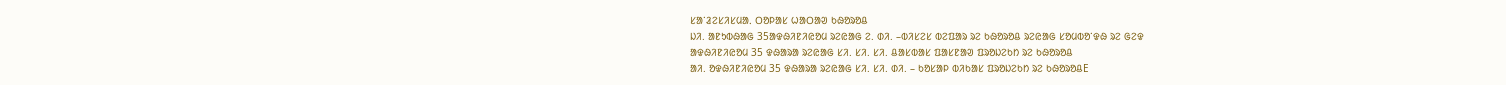ᱥᱟᱸᱲᱮᱥᱤᱥᱢᱟᱹ ᱛᱚᱞᱟᱥ ᱦᱟᱛᱟᱣ ᱠᱷᱚᱨᱚᱪ
ᱡᱤ. ᱟᱱᱩᱵᱷᱟᱜ 35ᱟᱫᱷᱤᱱᱤᱭᱚᱢ ᱨᱮᱭᱟᱜ ᱮ. ᱰᱤ. –ᱵᱤᱥᱮᱥ ᱵᱮᱯᱟᱨ ᱨᱮ ᱠᱷᱚᱨᱚᱪ ᱨᱮᱭᱟᱜ ᱥᱚᱢᱵᱚᱸᱫᱷ ᱨᱮ ᱜᱮᱫ
ᱟᱫᱷᱤᱱᱤᱭᱚᱢ 35 ᱫᱷᱟᱨᱟ ᱨᱮᱭᱟᱜ ᱥᱤ. ᱥᱤ. ᱥᱤ. ᱪᱟᱥᱵᱟᱥ ᱯᱟᱥᱱᱟᱣ ᱯᱨᱚᱡᱮᱠᱴ ᱨᱮ ᱠᱷᱚᱨᱚᱪ
ᱟᱤ. ᱚᱫᱷᱤᱱᱤᱭᱚᱢ 35 ᱫᱷᱟᱨᱟ ᱨᱮᱭᱟᱜ ᱥᱤ. ᱥᱤ. ᱰᱤ. – ᱠᱚᱥᱟᱞ ᱵᱤᱠᱟᱥ ᱯᱨᱚᱡᱮᱠᱴ ᱨᱮ ᱠᱷᱚᱨᱚᱪE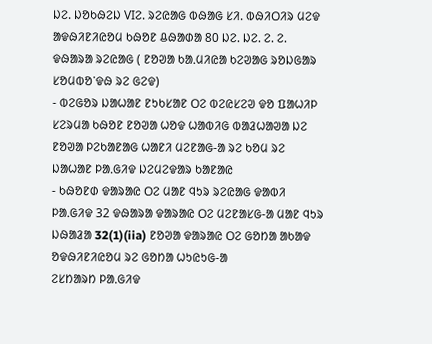ᱡᱮ. ᱡᱚᱠᱷᱮᱡ VIᱮ. ᱨᱮᱭᱟᱜ ᱵᱷᱟᱜ ᱥᱤ. ᱵᱷᱤᱛᱤᱨ ᱢᱮᱫ ᱟᱫᱷᱤᱱᱤᱭᱚᱢ ᱠᱷᱚᱱ ᱪᱷᱟᱰᱟ 80 ᱡᱮ. ᱡᱮ. ᱮ. ᱮ. ᱫᱷᱟᱨᱟ ᱨᱮᱭᱟᱜ ( ᱱᱚᱣᱟ ᱠᱟᱹᱢᱤᱭᱟ ᱠᱮᱣᱟᱜ ᱨᱚᱡᱜᱟᱨ ᱥᱚᱢᱵᱚᱸᱫᱷ ᱨᱮ ᱜᱮᱫ)
- ᱵᱮᱜᱚᱨ ᱡᱟᱦᱟᱱ ᱱᱩᱠᱥᱟᱱ ᱛᱮ ᱵᱮᱭᱥᱮᱣ ᱫᱚ ᱯᱟᱦᱤᱞ ᱥᱮᱨᱢᱟ ᱠᱷᱚᱱ ᱱᱚᱣᱟ ᱦᱚᱫ ᱦᱟᱵᱤᱜ ᱵᱟᱲᱦᱟᱣᱟ ᱡᱮ ᱱᱚᱣᱟ ᱞᱮᱠᱟᱱᱟᱜ ᱦᱟᱱᱤ ᱢᱮᱱᱟᱜ-ᱟ ᱨᱮ ᱠᱚᱢ ᱨᱮ ᱡᱟᱦᱟᱱ ᱞᱟᱹᱜᱤᱫ ᱡᱮᱢᱮᱫᱟᱨ ᱠᱟᱱᱟᱭ
- ᱠᱷᱚᱱᱰ ᱫᱟᱨᱟᱭ ᱛᱮ ᱢᱟᱱ ᱧᱩᱨ ᱨᱮᱭᱟᱜ ᱫᱟᱵᱤ ᱞᱟᱹᱜᱤᱫ 32 ᱫᱷᱟᱨᱟ ᱫᱟᱨᱟᱭ ᱛᱮ ᱢᱮᱱᱟᱥᱜ-ᱟ ᱢᱟᱱ ᱧᱩᱨ ᱡᱷᱟᱲᱟ 32(1)(iia) ᱱᱚᱣᱟ ᱫᱟᱨᱟᱭ ᱛᱮ ᱜᱚᱴᱟ ᱟᱠᱟᱫ ᱚᱫᱷᱤᱱᱤᱭᱚᱢ ᱨᱮ ᱜᱚᱴᱟ ᱦᱩᱭᱩᱜ-ᱟ
ᱮᱥᱴᱟᱨᱴ ᱞᱟᱹᱜᱤᱫ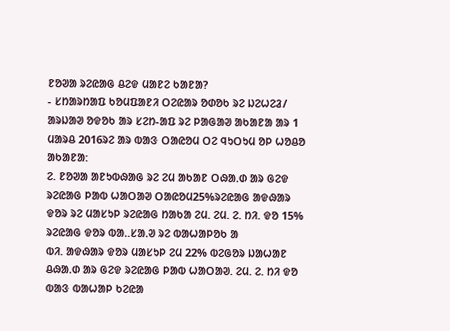ᱱᱚᱣᱟ ᱨᱮᱭᱟᱜ ᱪᱮᱫ ᱢᱟᱱᱮ ᱠᱟᱱᱟ?
- ᱥᱴᱟᱨᱴᱟᱯ ᱠᱚᱢᱯᱟᱱᱤ ᱛᱮᱭᱟᱨ ᱚᱰᱚᱠ ᱨᱮ ᱡᱮᱦᱮᱲ/ ᱟᱨᱡᱟᱣ ᱚᱫᱚᱠ ᱟᱨ ᱥᱮᱴ-ᱟᱯ ᱨᱮ ᱞᱟᱜᱟᱣ ᱟᱠᱟᱱᱟ ᱟᱨ 1 ᱢᱟᱨᱪ 2016ᱨᱮ ᱟᱨ ᱵᱟᱝ ᱛᱟᱭᱚᱢ ᱛᱮ ᱧᱩᱛᱩᱢ ᱚᱞ ᱦᱚᱪᱚ ᱟᱠᱟᱱᱟ:
ᱮ. ᱱᱚᱣᱟ ᱟᱱᱩᱵᱷᱟᱜ ᱨᱮ ᱮᱢ ᱟᱠᱟᱱ ᱛᱷᱟᱹᱰ ᱟᱨ ᱜᱮᱫ ᱨᱮᱭᱟᱜ ᱞᱟᱵ ᱦᱟᱛᱟᱣ ᱛᱟᱭᱚᱢ25%ᱨᱮᱭᱟᱜ ᱟᱫᱷᱟᱨ ᱫᱚᱨ ᱨᱮ ᱢᱟᱥᱩᱞ ᱨᱮᱭᱟᱜ ᱴᱟᱠᱟ ᱮᱢ. ᱮᱢ. ᱮ. ᱴᱤ. ᱫᱚ 15% ᱨᱮᱭᱟᱜ ᱫᱚᱨ ᱵᱟᱹ.ᱥᱟᱹᱣ ᱨᱮ ᱵᱟᱦᱟᱞᱚᱠ ᱟ
ᱵᱤ. ᱟᱫᱷᱟᱨ ᱫᱚᱨ ᱢᱟᱥᱩᱞ ᱮᱢ 22% ᱵᱮᱜᱚᱨ ᱡᱟᱦᱟᱱ ᱪᱷᱟᱹᱰ ᱟᱨ ᱜᱮᱫ ᱨᱮᱭᱟᱜ ᱞᱟᱵ ᱦᱟᱛᱟᱣ. ᱮᱢ. ᱮ. ᱴᱤ ᱫᱚ ᱵᱟᱝ ᱵᱟᱦᱟᱞ ᱠᱮᱭᱟ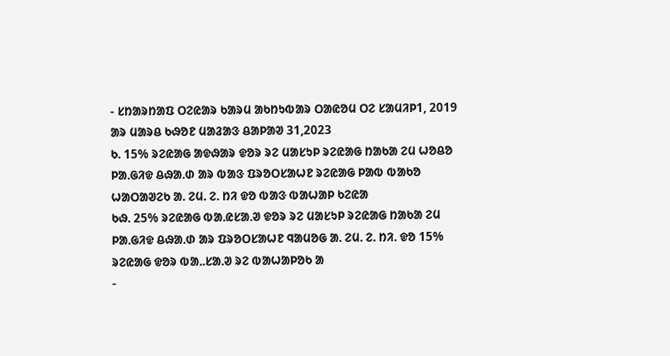- ᱥᱴᱟᱨᱴᱟᱯ ᱛᱮᱭᱟᱨ ᱠᱟᱨᱢ ᱟᱠᱴᱩᱵᱟᱨ ᱛᱟᱭᱚᱢ ᱛᱮ ᱥᱟᱢᱤᱞ1, 2019 ᱟᱨ ᱢᱟᱨᱪ ᱠᱷᱚᱱ ᱢᱟᱲᱟᱝ ᱪᱟᱞᱟᱣ 31,2023
ᱠ. 15% ᱨᱮᱭᱟᱜ ᱟᱫᱷᱟᱨ ᱫᱚᱨ ᱨᱮ ᱢᱟᱥᱩᱞ ᱨᱮᱭᱟᱜ ᱴᱟᱠᱟ ᱮᱢ ᱦᱚᱪᱚ ᱞᱟᱹᱜᱤᱫ ᱪᱷᱟᱹᱰ ᱟᱨ ᱵᱟᱝ ᱯᱨᱚᱛᱥᱟᱦᱱ ᱨᱮᱭᱟᱜ ᱞᱟᱵ ᱵᱟᱠᱚ ᱦᱟᱛᱟᱣᱮᱠ ᱟ. ᱮᱢ. ᱮ. ᱴᱤ ᱫᱚ ᱵᱟᱝ ᱵᱟᱦᱟᱞ ᱠᱮᱭᱟ
ᱠᱷ. 25% ᱨᱮᱭᱟᱜ ᱵᱟᱹᱭᱥᱟᱹᱣ ᱫᱚᱨ ᱨᱮ ᱢᱟᱥᱩᱞ ᱨᱮᱭᱟᱜ ᱴᱟᱠᱟ ᱮᱢ ᱞᱟᱹᱜᱤᱫ ᱪᱷᱟᱹᱰ ᱟᱨ ᱯᱨᱚᱛᱥᱟᱦᱱ ᱧᱟᱢᱚᱜ ᱟ. ᱮᱢ. ᱮ. ᱴᱤ. ᱫᱚ 15% ᱨᱮᱭᱟᱜ ᱫᱚᱨ ᱵᱟᱹ.ᱥᱟᱹᱣ ᱨᱮ ᱵᱟᱦᱟᱞᱚᱠ ᱟ
-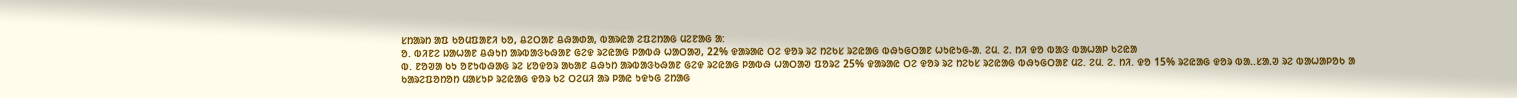ᱥᱴᱟᱨᱴ ᱟᱯ ᱠᱚᱢᱯᱟᱱᱤ ᱠᱚ, ᱪᱮᱛᱟᱱ ᱪᱷᱟᱰᱟ, ᱵᱟᱨᱭᱟ ᱮᱯᱮᱴᱟᱜ ᱢᱮᱱᱟᱜ ᱟ:
ᱚ. ᱵᱤᱱᱮ ᱡᱟᱦᱟᱱ ᱪᱷᱩᱴ ᱟᱨᱵᱟᱝᱠᱷᱟᱱ ᱜᱮᱫ ᱨᱮᱭᱟᱜ ᱞᱟᱵᱷ ᱦᱟᱛᱟᱣ, 22% ᱫᱟᱨᱟᱭ ᱛᱮ ᱫᱚᱨ ᱨᱮ ᱴᱮᱠᱥ ᱨᱮᱭᱟᱜ ᱵᱷᱩᱜᱛᱟᱱ ᱦᱩᱭᱩᱜ-ᱟ. ᱮᱢ. ᱮ. ᱴᱤ ᱫᱚ ᱵᱟᱝ ᱵᱟᱦᱟᱞ ᱠᱮᱭᱟ
ᱵ. ᱱᱚᱣᱟ ᱠᱩ ᱚᱱᱩᱵᱷᱟᱜ ᱨᱮ ᱥᱚᱫᱚᱨ ᱟᱠᱟᱱ ᱪᱷᱩᱴ ᱟᱨᱵᱟᱝᱠᱷᱟᱱ ᱜᱮᱫ ᱨᱮᱭᱟᱜ ᱞᱟᱵᱷ ᱦᱟᱛᱟᱣ ᱯᱚᱨᱮ 25% ᱫᱟᱨᱟᱭ ᱛᱮ ᱫᱚᱨ ᱨᱮ ᱴᱮᱠᱥ ᱨᱮᱭᱟᱜ ᱵᱷᱩᱜᱛᱟᱱ ᱢᱮ. ᱮᱢ. ᱮ. ᱴᱤ. ᱫᱚ 15% ᱨᱮᱭᱟᱜ ᱫᱚᱨ ᱵᱟᱹ.ᱥᱟᱹᱣ ᱨᱮ ᱵᱟᱦᱟᱞᱚᱠ ᱟ
ᱠᱟᱨᱮᱯᱚᱴᱚᱴ ᱢᱟᱥᱩᱞ ᱨᱮᱭᱟᱜ ᱫᱚᱨ ᱠᱮ ᱛᱮᱢᱤ ᱟᱨ ᱞᱟᱭ ᱩᱫᱩᱜ ᱮᱴᱟᱜ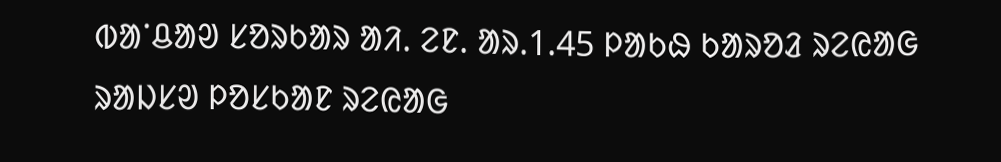ᱵᱟᱸᱪᱟᱣ ᱥᱚᱨᱠᱟᱨ ᱟᱤ. ᱮᱱ. ᱟᱨ.1.45 ᱞᱟᱠᱷ ᱠᱟᱨᱚᱲ ᱨᱮᱭᱟᱜ ᱨᱟᱡᱥᱣ ᱞᱚᱥᱠᱟᱱ ᱨᱮᱭᱟᱜ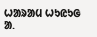ᱦᱟᱨᱟᱢ ᱦᱩᱭᱩᱜ ᱟ.